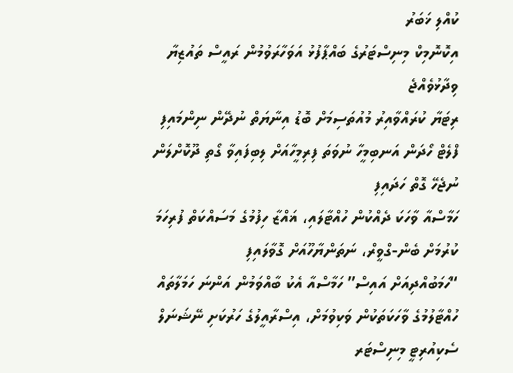ކުއްލި ޚަބަރު
އިކޮނޮމިކް މިނިސްޓަރުގެ ބައްޕާފުޅު އަވަހާރަވުމުން ރައީސް ތައުޒިޔާ ވިދާޅުވެއްޖެ
ރިޓަޔާ ކުރައްވާއިރު މުއުތަސިމަށް ބޮޑު އިނާޔަތް ނުދޭން ނިންމައިފި
ފްލެޓް ހޯދަން އަނބިމީހާ ނުވަތަ ފިރިމީހާއަށް ލިބިފައިވާ ގޯތި ދޫކޮށްލަން ނުޖެހޭ ގޮތް ހަދައިފި
ހަމާސްއާ ވާހަކަ ދެއްކުން ހުއްޓާލައި، ޣައްޒާ ހިފުމުގެ މަސައްކަތް ފުރިހަމަ ކުރުމަށް ބެން-ގްވީރް، ނަތަންޔާހޫއަށް ގޮވާލައިފި
“ހަމަބުއްދިއަށް އައިސް” ހަމާސްއާ އެކު ބާއްވަމުން އަންނަ ހަމަލާތައް ހުއްޓާލުމުގެ ވާހަކަތަކުން ވަކިވުމަށް، އިސްރާއީލުގެ ހަރުކަށި ނޭޝަނަލް ސެކިއުރިޓީ މިނިސްޓަރ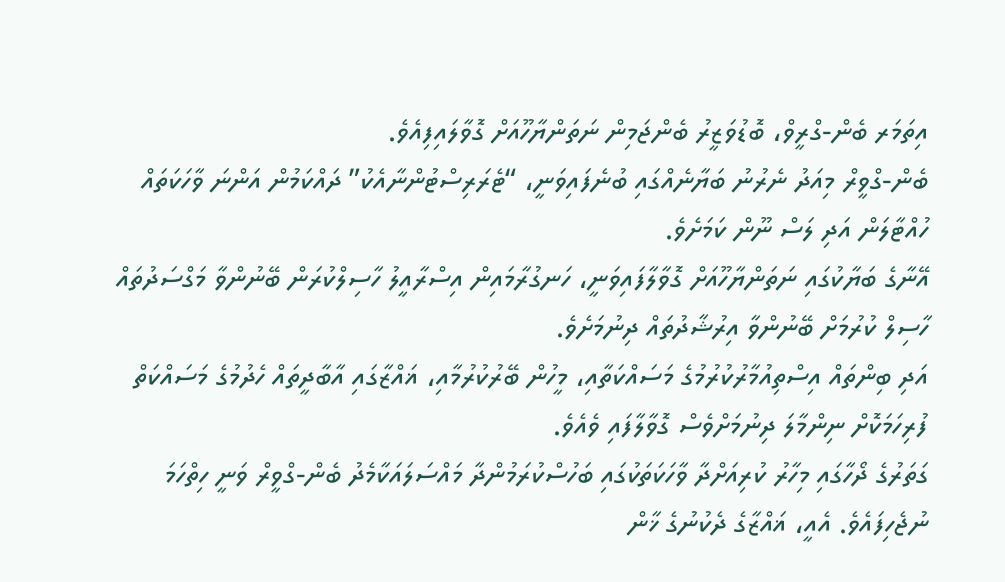އިތަމަރ ބެން-ގްރީވް، ބޮޑުވަޒީރު ބެންޖަމިން ނަތަންޔާހޫއަށް ގޮވާލައިފިއެވެ.
ބެން-ގްވީރް މިއަދު ނެރުނު ބަޔާނެއްގައި ބުނެފައިވަނީ، “ޓެރަރިސްޓުންނާއެކު” ދައްކަމުން އަންނަ ވާހަކަތައް ހުއްޓާލަން އަދި ލަސް ނޫން ކަމަށެވެ.
އޭނާގެ ބަޔާކުގައި ނަތަންޔާހޫއަށް ގޮވާލާފައިވަނީ، ހަނގުރާމައިން އިސްރާއީލު ހާސިލްކުރަން ބޭނުންވާ މަގްސަދުތައް ހާސިލް ކުރުމަށް ބޭނުންވާ އިރުޝާދުތައް ދިނުމަށެވެ.
އަދި ބިންތައް އިސްތިއުމާރުކުރުމުގެ މަސައްކަތާއި، މީހުން ބޭރުކުރުމާއި، ޣައްޒާގައި އާބާދީތައް ހެދުމުގެ މަސައްކަތް ފުރިހަމަކޮށް ނިންމާލަ ދިނުމަށްވެސް ގޮވާލާފައި ވެއެވެ.
ގަތަރުގެ ދޯހާގައި މިހާރު ކުރިއަށްދާ ވާހަކަތަކުގައި ބަހުސްކުރަމުންދާ މައްސަލައަކާމެދު ބެން-ގްވީރް ވަނީ ހިތްހަމަ ނުޖެހިފައެވެ. އެއީ، ޣައްޒާގެ ދެކުނުގެ ޚާން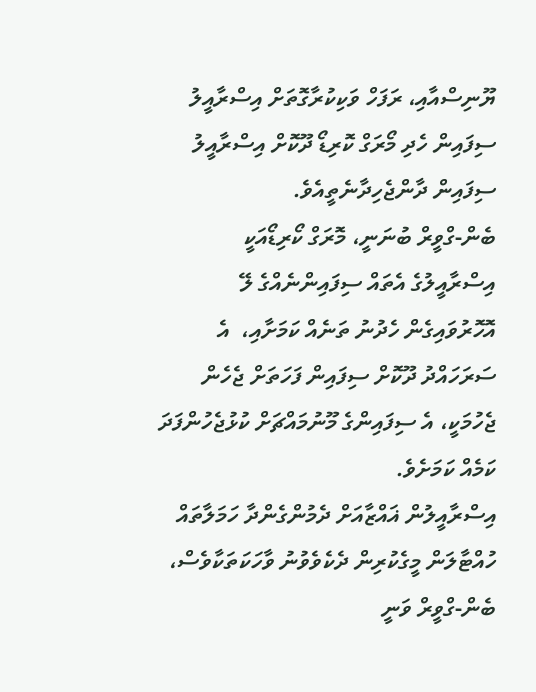ޔޫނިސްއާއި، ރަފަހް ވަކިކުރާގޮތަށް އިސްރާއީލު ސިފައިން ހެދި މޯރަގް ކޮރިޑޯ ދޫކޮށް އިސްރާއީލު ސިފައިން ދާންޖެހިދާނެތީއެވެ.
ބެން-ގްވީރް ބުނަނީ، މޮރަގް ކޯރިޑޯއަކީ އިސްރާއީލުގެ އެތައް ސިފައިންނެއްގެ ލޭ އޮހޮރުވައިގެން ހެދުނު ތަނެއް ކަމަށާއި،  އެ ސަރަހައްދު ދޫކޮށް ސިފައިން ފަހަތަށް ޖެހެން ޖެހުމަކީ، އެ ސިފައިންގެ މޫނުމައްޗަށް ކުޅުޖެހުންފަދަ ކަމެއް ކަމަށެވެ.
އިސްރާއީލުން ޣައްޒާއަށް ދެމުންގެންދާ ހަމަލާތައް ހުއްޓާލަން މީގެކުރިން ދެކެވެވުނު ވާހަކަތަކާވެސް، ބެން-ގްވީރް ވަނީ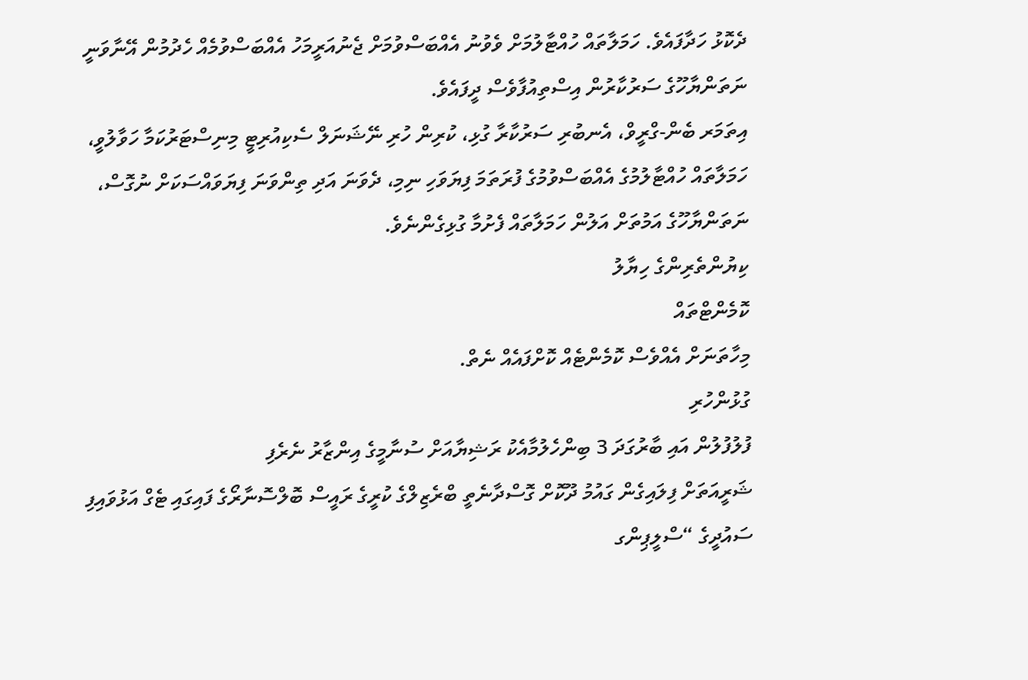ދެކޮޅު ހަދާފައެވެ. ހަމަލާތައް ހުއްޓާލުމަށް ވެވުނު އެއްބަސްވުމަށް ޖެނުއަރީމަހު އެއްބަސްވުމެއް ހެދުމުން އޭނާވަނީ ނަތަންޔާހޫގެ ސަރުކާރުން އިސްތިއުފާވެސް ދީފައެވެ.
އިތަމަރ ބެން-ގްރީވް، އެނބުރި ސަރުކާރާ ގުޅި، ކުރިން ހުރި ނޭޝަނަލް ސެކިއުރިޓީ މިނިސްޓަރުކަމާ ހަވާލުވީ، ހަމަލާތައް ހުއްޓާލުމުގެ އެއްބަސްވުމުގެ ފުރަތަމަ ފިޔަވަހި ނިމި، ދެވަނަ އަދި ތިންވަނަ ފިޔަވައްސަކަށް ނުގޮސް، ނަތަންޔާހޫގެ އަމުތަށް އަލުން ހަމަލާތައް ފެށުމާ ގުޅިގެންނެވެ.
ކިޔުންތެރިންގެ ހިޔާލު
ކޮމެންޓްތައް
މިހާތަނަށް އެއްވެސް ކޮމެންޓެއް ކޮށްފައެއް ނެތް.
ގުޅުންހުރި
ފުލުފުލުން އައި ބާރުގަދަ 3 ބިންހެލުމާއެކު ރަޝިޔާއަށް ސުނާމީގެ އިންޒާރު ނެރެފި
ޝަރީއަތަށް ފިލައިގެން ގައުމު ދޫކޮށް ގޮސްދާނެތީ ބްރެޒިލްގެ ކުރީގެ ރައީސް ބޮލްސޮނާރޯގެ ފައިގައި ޓެގް އަޅުވައިފި
ސައުދީގެ “ސްލީޕިންގ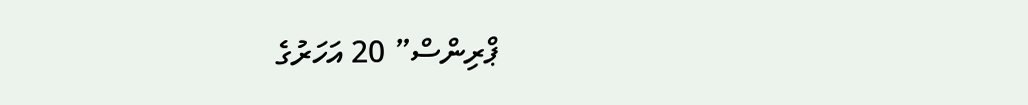ޕްރިންސް” 20 އަހަރުގެ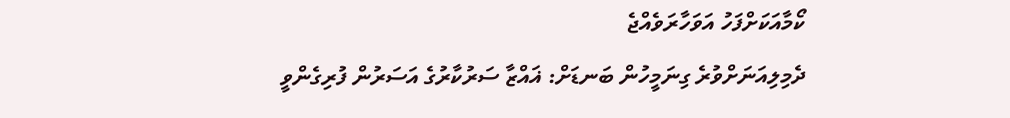ކޯމާއަކަށްފަހު އަވަހާރަވެއްޖެ
ދެމިލިއަނަށްވުރެ ގިނަމީހުން ބަނޑަށް: ޣައްޒާ ސަރުކާރުގެ އަސަރުން ފުރިގެންވީ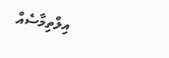އިލްތިމާސެއް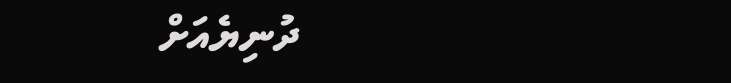ދުނިޔެއަށް